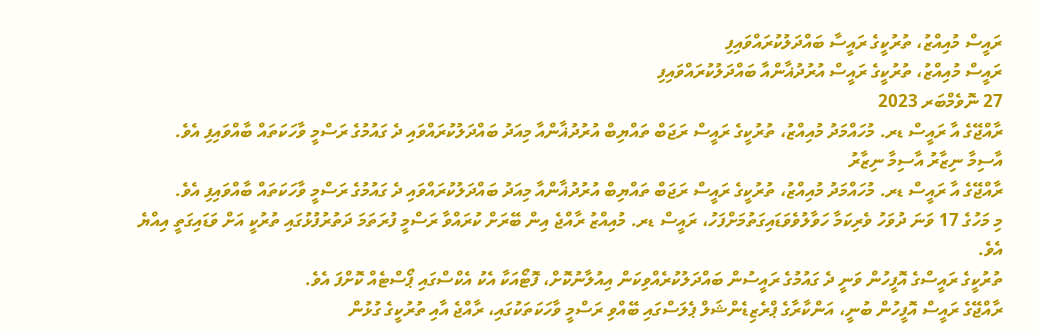ރައީސް މުއިއްޒު، ތުރުކީގެ ރައީސާ ބައްދަލުކުރައްވައިފި
ރައީސް މުއިއްޒު، ތުރުކީގެ ރައީސް އުރުދުޣާންއާ ބައްދަލުކުރައްވައިފި
27 ނޮވެމްބަރ 2023
ރާއްޖޭގެ އާ ރައީސް ޑރ. މުހައްމަދު މުއިއްޒު، ތުރުކީގެ ރައީސް ރަޖަބް ތައްޔިބް އުރުދުޣާންއާ މިއަދު ބައްދަލުކުރައްވައި ދެ ގައުމުގެ ރަސްމީ ވާހަކަތައް ބާއްވައިފި އެވެ.
އާސިމާ ނިޒާރު އާސިމާ ނިޒާރު
ރާއްޖޭގެ އާ ރައީސް ޑރ. މުހައްމަދު މުއިއްޒު، ތުރުކީގެ ރައީސް ރަޖަބް ތައްޔިބް އުރުދުޣާންއާ މިއަދު ބައްދަލުކުރައްވައި ދެ ގައުމުގެ ރަސްމީ ވާހަކަތައް ބާއްވައިފި އެވެ.
މި މަހުގެ 17 ވަނަ ދުވަހު ވެރިކަމާ ހަވާލުވެވަޑައިގަތުމަށްފަހު، ރައީސް ޑރ. މުއިއްޒު ރާއްޖެ އިން ބޭރަށް ކުރައްވާ ރަސްމީ ފުރަތަމަ ދަތުރުފުޅުގައި ތުރުކީ އަށް ވަޑައިގަތީ އިއްޔެ އެވެ.
ތުރުކީގެ ރައީސްގެ އޮފީހުން ވަނީ ދެ ގައުމުގެ ރައީސުން ބައްދަލުކުރެއްވިކަން އިއުލާނުކޮށް، ފޮޓޯއަކާ އެކު އެކްސްގައި ޕޯސްޓެއް ކޮށްފަ އެވެ.
ރާއްޖޭގެ ރައީސް އޮފީހުން ބުނީ، އަންކާރާގެ ޕްރެޒިޑެންޝަލް ޕެލަސްގައި ބޭއްވި ރަސްމީ ވާހަކަތަކުގައި، ރާއްޖެ އާއި ތުރުކީގެ ގުޅުން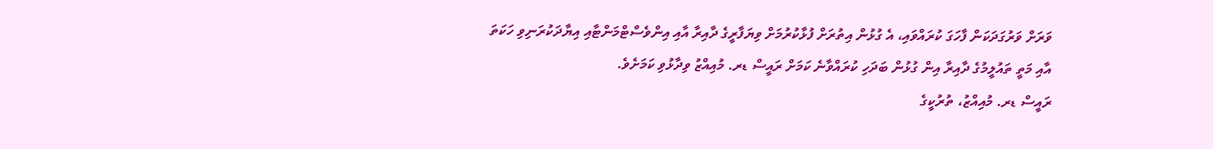ވަރަށް ވަރުގަދަކަން ފާހަގަ ކުރައްވައި، އެ ގުޅުން އިތުރަށް ފުޅާކުރުމަށް ވިޔަފާރީގެ ދާއިރާ އާއި އިންވެސްޓްމަންޓާއި އިޔާދަކުރަނިވި ހަކަތަ އާއި މަތީ ތައުލީމުގެ ދާއިރާ އިން ގުޅުން ބަދަހި ކުރައްވާނެ ކަމަށް ރައީސް ޑރ. މުއިއްޒު ވިދާޅުވި ކަމަށެވެ.
ރައީސް ޑރ. މުއިއްޒު، ތުރުކީގެ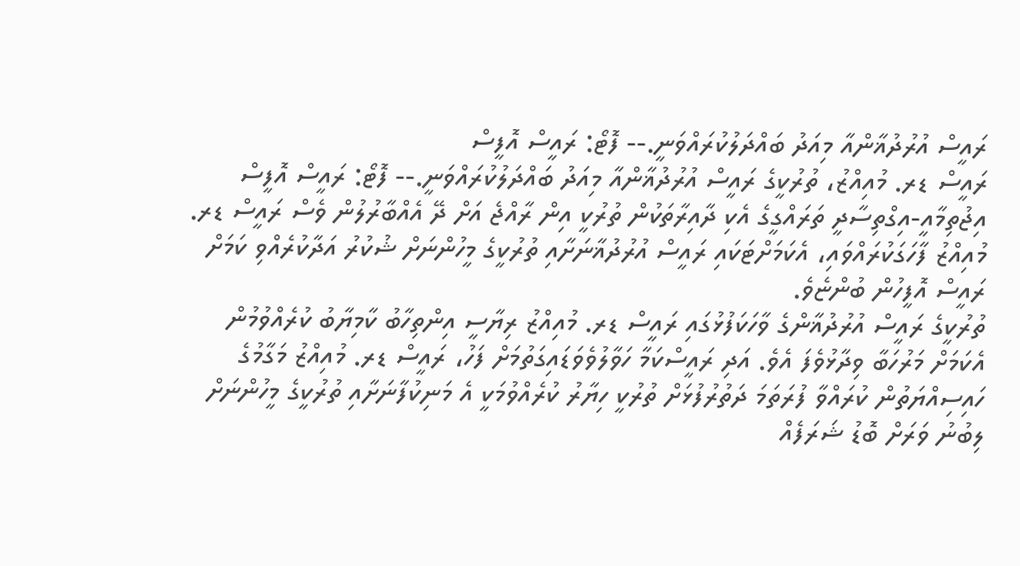ރައީސް އުރުދުޣާންއާ މިއަދު ބައްދަލުކުރައްވަނީ.-- ފޮޓޯ: ރައީސް އޮފީސް
ރައީސް ޑރ. މުއިއްޒު، ތުރުކީގެ ރައީސް އުރުދުޣާންއާ މިއަދު ބައްދަލުކުރައްވަނީ.-- ފޮޓޯ: ރައީސް އޮފީސް
އިޖުތިމާއީ-އިގްތިސާދީ ތަރައްގީގެ އެކި ދާއިރާތަކުން ތުރުކީ އިން ރާއްޖެ އަށް ދޭ އެއްބާރުލުން ވެސް ރައީސް ޑރ. މުއިއްޒު ފާހަގަކުރައްވައި، އެކަމަށްޓަކައި ރައީސް އުރުދުޣާނަށާއި ތުރުކީގެ މީހުންނަށް ޝުކުރު އަދާކުރެއްވި ކަމަށް ރައީސް އޮފީހުން ބުންޏެވެ.
ތުރުކީގެ ރައީސް އުރުދުޣާންގެ ވާހަކަފުޅުގައި ރައީސް ޑރ. މުއިއްޒު ރިޔާސީ އިންތިހާބު ކާމިޔާބު ކުރެއްވުމުން އެކަމަށް މަރުހަބާ ވިދާޅުވެފަ އެވެ. އަދި ރައީސްކަމާ ހަވާލުވެވަޑައިގަތުމަށް ފަހު، ރައީސް ޑރ. މުއިއްޒު މަގާމުގެ ހައިސިއްޔަތުން ކުރައްވާ ފުރަތަމަ ދަތުރުފުޅަށް ތުރުކީ ހިޔާރު ކުރެއްވުމަކީ އެ މަނިކުފާނަށާއި ތުރުކީގެ މީހުންނަށް ލިބުނު ވަރަށް ބޮޑު ޝަރަފެއް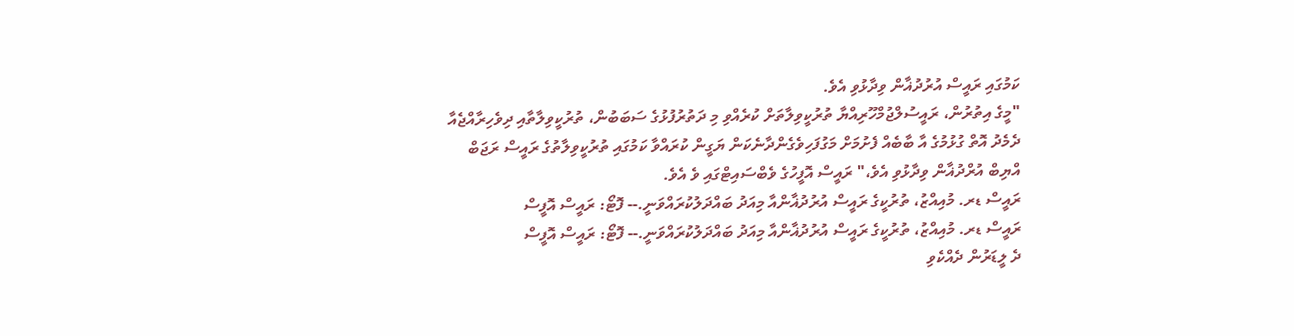ކަމުގައި ރައީސް އުރުދުޣާން ވިދާޅުވި އެވެ.
"މީގެ އިތުރުން، ރައީސުލްޖުމްހޫރިއްޔާ ތުރުކީވިލާތަށް ކުރެއްވި މި ދަތުރުފުޅުގެ ސަބަބުން، ތުރުކީވިލާތާއި ދިވެހިރާއްޖެއާ ދެމެދު އޮތް ގުޅުމުގެ އާ ބާބެއް ފެށުމަށް މަގުފަހިވެގެންދާނެކަން ޔަގީން ކުރައްވާ ކަމުގައި ތުރުކީވިލާތުގެ ރައީސް ރަޖަބް އްޔިބް އުރްދުޣާން ވިދާޅުވި އެވެ،" ރައީސް އޮފީހުގެ ވެބްސައިޓްގައި ވެ އެވެ.
ރައީސް ޑރ. މުއިއްޒު، ތުރުކީގެ ރައީސް އުރުދުޣާންއާ މިއަދު ބައްދަލުކުރައްވަނީ.-- ފޮޓޯ: ރައީސް އޮފީސް
ރައީސް ޑރ. މުއިއްޒު، ތުރުކީގެ ރައީސް އުރުދުޣާންއާ މިއަދު ބައްދަލުކުރައްވަނީ.-- ފޮޓޯ: ރައީސް އޮފީސް
ދެ ލީޑަރުން ދެއްކެވި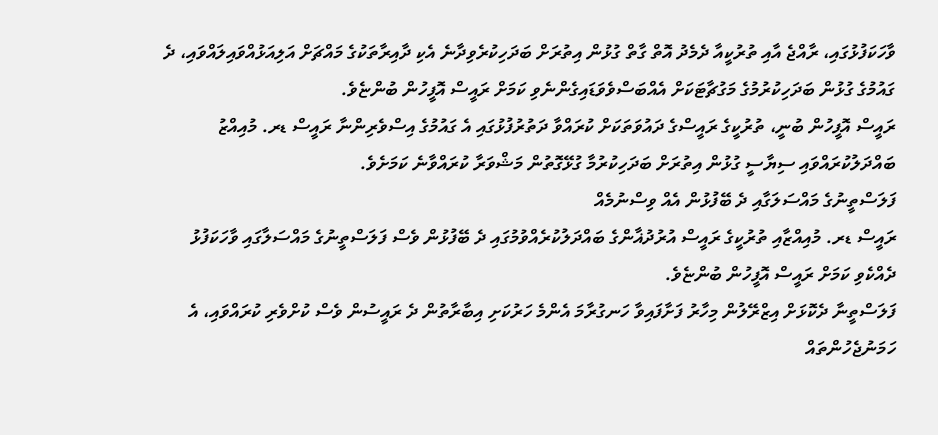ވާހަކަފުޅުގައި، ރާއްޖެ އާއި ތުރުކީއާ ދެމެދު އޮތް ގާތް ގުޅުން އިތުރަށް ބަދަހިކުރެވިދާނެ އެކި ދާއިރާތަކުގެ މައްޗަށް އަލިއަޅުއްވައިލައްވައި، ދެ ގައުމުގެ ގުޅުން ބަދަހިކުރުމުގެ މަގުޗާޓަކަށް އެއްބަސްވެވަޑައިގެންނެވި ކަމަށް ރައީސް އޮފީހުން ބުންޏެވެ.
ރައީސް އޮފީހުން ބުނީ، ތުރުކީގެ ރައީސްގެ ދައުވަތަކަށް ކުރައްވާ ދަތުރުފުޅުގައި އެ ގައުމުގެ އިސްވެރިންނާ ރައީސް ޑރ. މުއިއްޒު ބައްދަލުކުރައްވައި ސިޔާސީ ގުޅުން އިތުރަށް ބަދަހިކުރުމާ ގުޅޭގޮތުން މަޝްވަރާ ކުރައްވާނެ ކަމަށެވެ.
ފަލަސްތީނުގެ މައްސަލަގާއި ދެ ބޭފުޅުން އެއް ވިސްނުމެއް
ރައީސް ޑރ. މުއިއްޒާއި ތުރުކީގެ ރައީސް އުރުދުޣާންގެ ބައްދަލުކުރެއްވުމުގައި ދެ ބޭފުޅުން ވެސް ފަލަސްތީނުގެ މައްސަލާގައި ވާހަކަފުޅު ދެއްކެވި ކަމަށް ރައީސް އޮފީހުން ބުންޏެވެ.
ފަލަސްތީނާ ދެކޮޅަށް އިޒްރޭލުން މިހާރު ފަށާފައިވާ ހަނގުރާމަ އެންމެ ހަރުކަށި އިބާރާތުން ދެ ރައީސުން ވެސް ކުށްވެރި ކުރައްވައި، އެ ހަމަނުޖެހުންތައް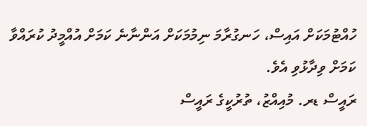ހުއްޓުމަކަށް އައިސް، ހަނގުރާމަ ނިމުމަކަށް އަންނާނެ ކަމަށް އުއްމީދު ކުރައްވާ ކަމަށް ވިދާޅުވި އެވެ.
ރައީސް ޑރ. މުއިއްޒު، ތުރުކީގެ ރައީސް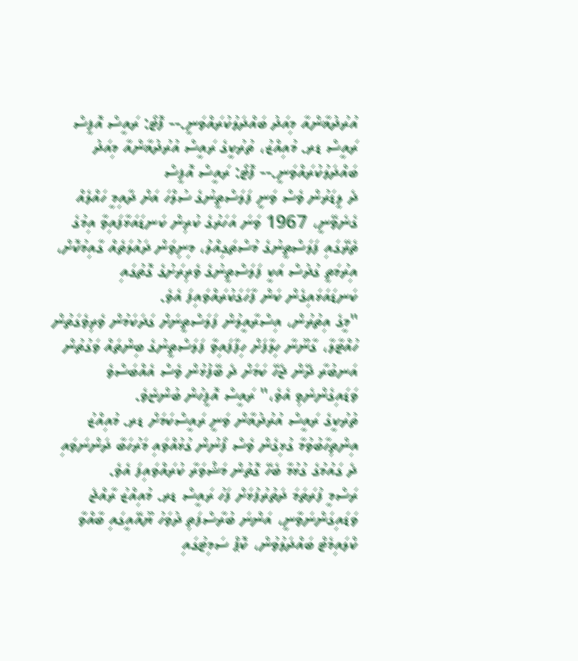އުރުދުޣާންއާ މިއަދު ބައްދަލުކުރައްވަނީ.-- ފޮޓޯ: ރައީސް އޮފީސް
ރައީސް ޑރ. މުއިއްޒު، ތުރުކީގެ ރައީސް އުރުދުޣާންއާ މިއަދު ބައްދަލުކުރައްވަނީ.-- ފޮޓޯ: ރައީސް އޮފީސް
ދެ ލީޑަރުން ވެސް ވަނީ ފަލަސްތީނުގެ ސުލްހަ އަށް ދާއިމީ ހައްލެއް ގެނެވޭނީ، 1967 ވަނަ އަހަރުގެ ކުރިން ކަނޑައަޅާފައިވާ އިމުގެ ތެރޭގައި ފަލަސްތީނުގެ މުސްތަގިއްލު، މިނިވަން ދައުލަތެއް ގާއިމުކޮށް، އިރުމަތީ ގުދުސް އަކީ ފަލަސްތީނުގެ ވެރިރަށުގެ ގޮތުގައި ކަނޑައަޅައިގެން ކަން ފާހަގަކުރައްވައިފަ އެވެ.
"މީގެ އިތުރުން، އިސްރާއީލުން ފަލަސްތީނަށް ގަދަކަމުން ވެރިވެގަތުން ހުއްޓާލާ، ގާނޫނާ ހިލާފަށް ހިފާފައިވާ ފަލަސްތީނުގެ ބިންތައް ވަގުތުން އަނބުރާ ދޭން ޖެހޭ ކަމަށް ދެ ބޭފުޅުން ވެސް އެއްބަސްވެ ވަޑައިގެންނެވި އެވެ،" ރައީސް އޮފީހުން ބުންޏެވެ.
ތުރުކީގެ ރައީސް އުރުދުޣާން ވަނީ ރައީސްކަމަށް ޑރ. މުއިއްޒު އިންތިހާބުވުމާ ގުޅިގެން ވެސް ފޯނުން ގުޅުއްވައި މަރުހަބާ ދަންނަވައި ދެ ގައުމުގެ ގުޅުމާ ބެހޭ ގޮތުން މަޝްވަރާ ކުރައްވައިފަ އެވެ.
ރަސްމީ ފުރަތަމަ ދަތުރުފުޅަށް ފަހު ރައީސް ޑރ. މުއިއްޒު ރާއްޖެ ވަޑައިގަންނަވާނީ، އަންނަ ބުރާސްފަތި ދުވަހު ޔޫއޭއީގައި ބާއްވާ ކްލައިމެޓް ބައްދަލުވުން، ކޮޕް ސަމިޓުގައި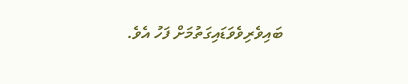ބައިވެރިވެވަޑައިގަތުމަށް ފަހު އެވެ.